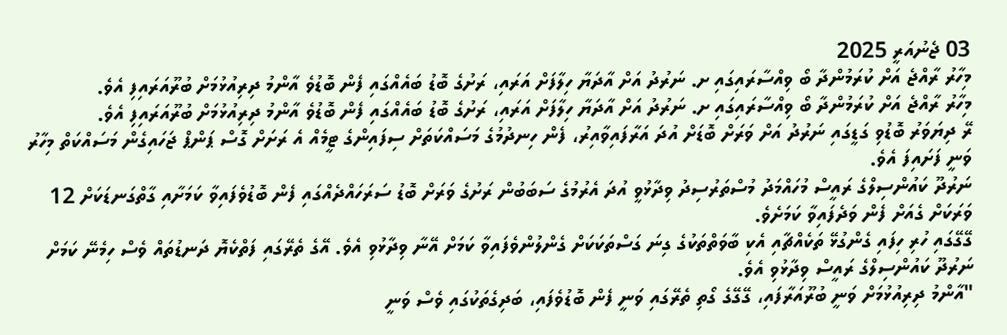03 ޖެނުއަރީ 2025
މިހާރު ރާއްޖެ އަށް ކުރަމުންދާ ބޯ ވިއްސާރައިގައި ށ. ނަރުދު އަށް އާދަޔާ ހިލާފަށް އަރައި، ރަށުގެ ބޮޑު ބައެއްގައި ފެން ބޮޑުވެ އާންމު ދިރިއުޅުމަށް ބުރޫއަރައިފި އެވެ.
މިހާރު ރާއްޖެ އަށް ކުރަމުންދާ ބޯ ވިއްސާރައިގައި ށ. ނަރުދު އަށް އާދަޔާ ހިލާފަށް އަރައި، ރަށުގެ ބޮޑު ބައެއްގައި ފެން ބޮޑުވެ އާންމު ދިރިއުޅުމަށް ބުރޫއަރައިފި އެވެ.
ރޭ ދިޔަވަރު ބޮޑުވި ގަޑީގައި ނަރުދު އަށް ވަރަށް ބޮޑަށް އުދަ އަރާފައިވާއިރު، ފެން ހިނދުމުގެ މަސައްކަތަށް ސިފައިންގެ ޓީމެއް އެ ރަށަށް ގޮސް ޕަންޕް ޖަހައިގެން މަސައްކަތް މިހާރު ވަނީ ފަށައިފަ އެވެ.
ނަރުދޫ ކައުންސިލްގެ ރައީސް މުހައްމަދު މުސްތަރުސިދު ވިދާޅުވީ އުދަ އެރުމުގެ ސަބަބުން ރަށުގެ ވަރަށް ބޮޑު ސަރަހައްދެއްގައި ފެން ބޮޑުވެފައިވާ ކަމަށާއި ގާތްގަނޑަކަށް 12 ވަރަކަށް ގެއަށް ފެން ވަދެފައިވާ ކަމަށެވެ.
ގޭގޭގައި ހުރި ހިފައި ގެންގުޅޭ ތަކެއްޗާއި އެކި ބާވަތްތަކުގެ ގިނަ ގަސްތަކަކަށް ގެންލުންވެފައިވާ ކަމަށް އޭނާ ވިދާޅުވި އެވެ. އޭގެ ތެރޭގައި ފަތްކެޔޮ ދަނޑުތައް ވެސް ހިމެނޭ ކަމަށް ނަރުދޫ ކައުންސިލްގެ ރައީސް ވިދާޅުވި އެވެ.
"އާންމު ދިރިއުޅުމަށް ވަނީ ބުރޫއަރާފައި، ގޭގޭގެ ގޯތި ތެރޭގައި ވަނީ ފެން ބޮޑުވެފައި، ބަދިގެތަކުގައި ވެސް ވަނީ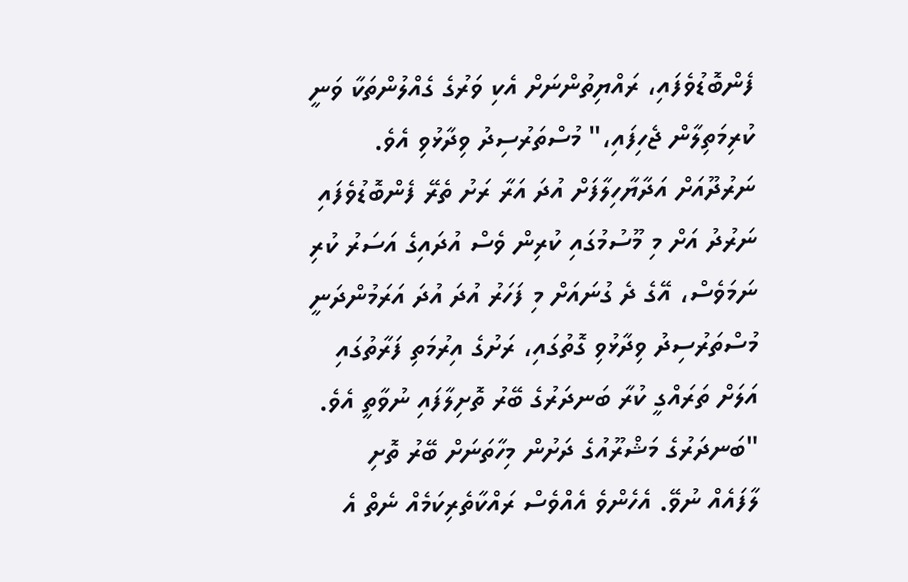ފެންބޮޑުވެފައި، ރައްޔިތުންނަށް އެކި ވަރުގެ ގެއްލުންތަކާ ވަނީ ކުރިމަތިލާން ޖެހިފައި،" މުސްތަރުސިދު ވިދާޅުވި އެވެ.
ނަރުދޫއަށް އަދާޔާހިލާފަށް އުދަ އަރާ ރަށު ތެރޭ ފެންބޮޑުވެފައި
ނަރުދު އަށް މި މޫސުމުގައި ކުރިން ވެސް އުދައިގެ އަސަރު ކުރި ނަމަވެސް، އޭގެ ދެ ގުނައަށް މި ފަހަރު އުދަ އުދަ އަރަމުންދަނީ މުސްތަރުސިދު ވިދާޅުވި ގޮތުގައި، ރަށުގެ އިރުމަތި ފަރާތުގައި އަލަށް ތަރައްގީ ކުރާ ބަނދަރުގެ ބޭރު ތޮށިލާފައި ނުވާތީ އެވެ.
"ބަނދަރުގެ މަޝްރޫއުގެ ދަށުން މިހާތަނަށް ބޭރު ތޮށި ލާފައެއް ނުވޭ. އެހެންވެ އެއްވެސް ރައްކާތެރިކަމެއް ނެތް އެ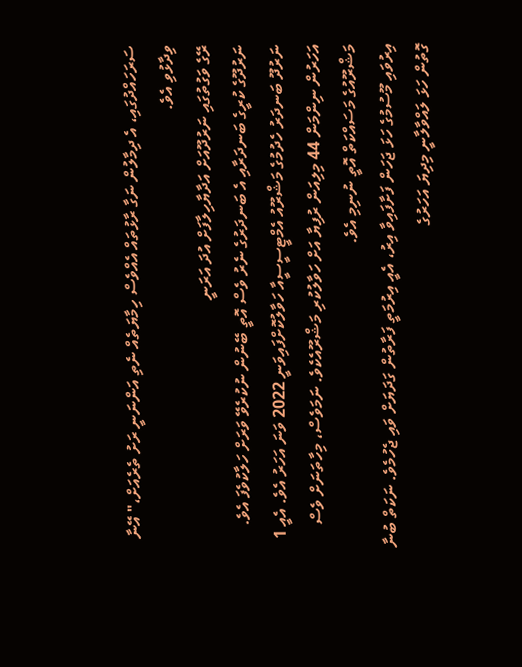ސަރަހައްދުގައި، އެ ދިމާލުން ނަގާ ރާޅުތައް އެއްވެސް ހިމާޔަތެއް ނެތި އަންނަނީ ރަށު ތެރެއަށް،" އޭނާ ވިދާޅުވި އެވެ.
ރޭގެ ވަގުތުގައި ނަރުދޫއަށް އަދާޔާހިލާފަށް އުދަ އަރަނީ
ނަރުދޫގެ ކުރީގެ ބަނދަރާއި އެ ބަނދަރުގެ ނެރު ވެސް އޮތީ ބޭނުން ނުކުރެވޭ ވަރަށް ހަލާކުވެފަ އެވެ.
ނަރުދޫ ބަނދަރު ހެދުމުގެ މަޝްރޫއު އެމްޓީސީސީއާ ހަވާލުކޮށްފައިވަނީ 2022 ވަނަ އަހަރު އެވެ. އެއީ 1 އަހަރުން ނިންމަން 44 މިލިއަން ރުފިޔާ އަށް ހަވާލުކުރި މަޝްރޫއެކެވެ. ނަމަވެސް، މިހާތަނަށް ވެސް މަޝްރޫއުގެ މަސައްކަތް އޮތީ ނުނިމި އެވެ.
އިރުވައި މޫސުމުގެ ހަޅަ ޖަހަން ފަށާފައިވާ އިރު، އެއީ އިރުމަތީ ފަރާތުން ގަދަޔަށް ވައި ޖެހުމެވެ. ނަކަތް ބުނާ ގޮތުން ހަޅަ ލައްވާލާނީ މިދިޔަ އަހަރުގެ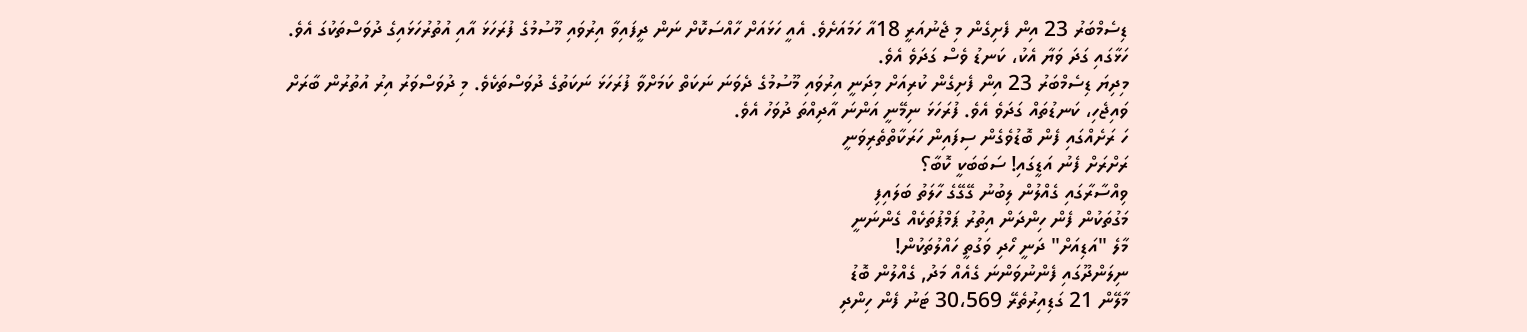ޑިސެމްބަރު 23 އިން ފެށިގެން މި ޖެނުއަރީ 18އާ ހަމައަށެވެ. އެއީ ހަޅައަށް ހާއްސަކޮށް ނަން ދީފައިވާ އިރުވައި މޫސުމުގެ ފުރަހަޅަ އާއި އުތުރުހަޅައިގެ ދުވަސްތަކުގަ އެވެ.
ހަޅާގައި ގަދަ ވަޔާ އެކު، ކަނޑު ވެސް ގަދަވެ އެވެ.
މިދިޔަ ޑިސެމްބަރު 23 އިން ފެށިގެން ކުރިއަށް މިދަނީ އިރުވައި މޫސުމުގެ ދެވަނަ ނަކަތް ކަމަށްވާ ފުރަހަޅަ ނަކަތުގެ ދުވަސްތަކެވެ. މި ދުވަސްވަރު އިރު އުތުރުން ބާރަށް ވައިޖެހި، ކަނޑުތައް ގަދަވެ އެވެ. ފުރަހަޅަ ނިމޭނީ އަންނަ އާދިއްތަ ދުވަހު އެވެ.
ހަ ރަށެއްގައި ފެން ބޮޑުވެގެން ސިފައިން ހަރަކާތްތެރިވަނީ
ރަށްރަށް ފެނު އަޑީގައި! ސަބަބަކީ ކޮބާ؟
ވިއްސާރާގައި ގެއްލުން ލިބުނު ގޭގޭގެ ހާލަތު ބަލައިފި
މަގުތަކުން ފެން ހިންދަން އިތުރު ޕަމްޕުތަކެއް ގެންނަނީ
މާލެ "އަޑިއަށް" ދަނީ ހޯދި ވަގުތީ ހައްލުތަކުން!
ނިލަންދޫގައި ފެންނުވަންނަ ގެއެއް މަދު, ގެއްލުން ބޮޑު
މާލޭން 21 ގަޑިއިރުތެރޭ 30،569 ޓަނު ފެން ހިންދި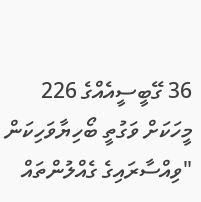36 ގޭބީސީއެއްގެ 226 މީހަކަށް ވަގުތީ ބޯހިޔާވަހިކަން
"ވިއްސާރައިގެ ގެއްލުންތައް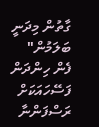ގާތުން މިދަނީ ބަލަމުން"
ފެން ހިންދަން ފަސޭހައަކަށް ރަސްފަންނާ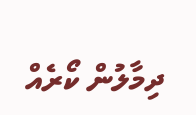ދިމާލުން ކޯރެއް